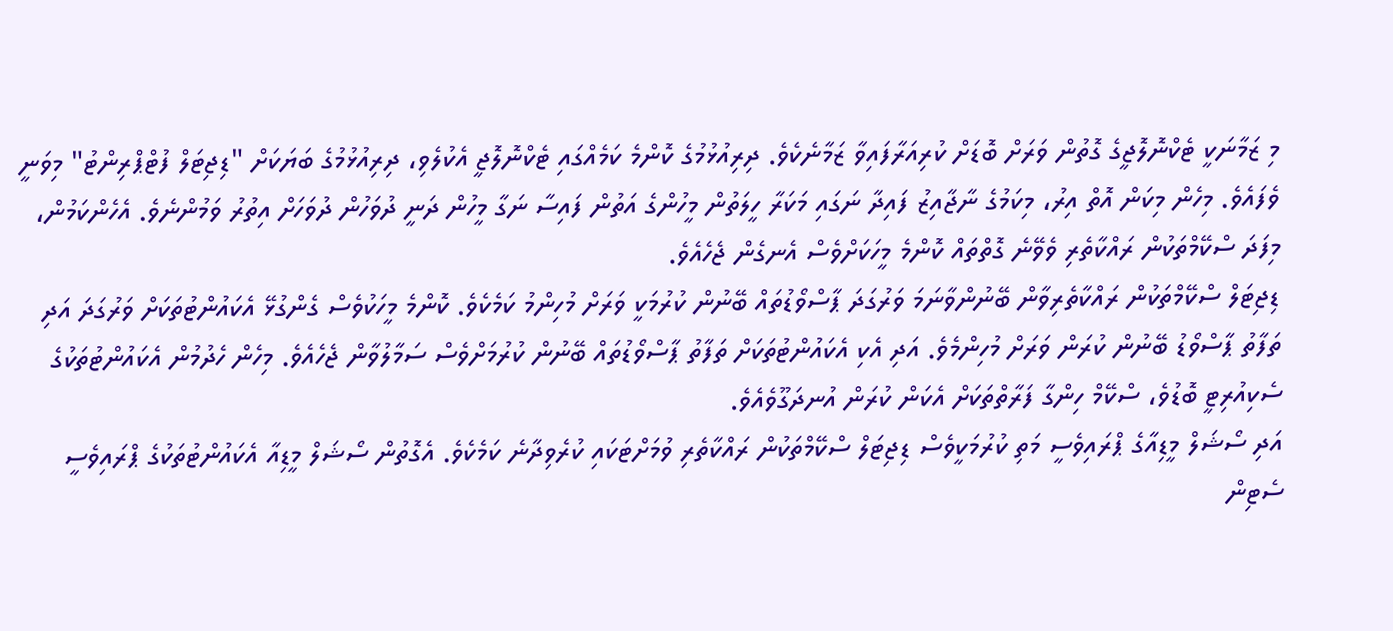މި ޒަމާނަކީ ޓެކްނޮލޮޖީގެ ގޮތުން ވަރަށް ބޮޑަށް ކުރިއަރާފައިވާ ޒަމާނެކެވެ. ދިރިއުޅުމުގެ ކޮންމެ ކަމެއްގައި ޓެކްނޮލޮޖީ އެކުލެވި، ދިރިއުޅުމުގެ ބަޔަކަށް "ޑިޖިޓަލް ފުޓްޕްރިންޓު" މިވަނީ ވެފައެވެ. މިހެން މިކަން އޮތް އިރު، މިކަމުގެ ނާޖާއިޒު ފައިދާ ނަގައި މަކަރާ ހީލަތުން މީހުންގެ އަތުން ފައިސާ ނަގާ މީހުން ދަނީ ދުވަހުން ދުވަހަށް އިތުރު ވަމުންނެވެ. އެހެންކަމުން، މިފަދަ ސްކޭމްތަކުން ރައްކާތެރި ވެވޭނެ ގޮތްތައް ކޮންމެ މީހަކަށްވެސް އެނގެން ޖެހެއެވެ.
ޑިޖިޓަލް ސްކޭމްތަކުން ރައްކާތެރިވާން ބޭނުންވާނަމަ ވަރުގަދަ ޕާސްވޯޑުތައް ބޭނުން ކުރުމަކީ ވަރަށް މުހިންމު ކަމެކެވެ. ކޮންމެ މީހަކުވެސް ގެންގުޅޭ އެކައުންޓުތަކަށް ވަރުގަދަ އަދި ތަފާތު ޕާސްވޯޑު ބޭނުން ކުރަން ވަރަށް މުހިންމެވެ. އަދި އެކި އެކައުންޓުތަކަށް ތަފާތު ޕާސްވޯޑުތައް ބޭނުން ކުރުމަށްވެސް ސަމާލުވާން ޖެހެއެވެ. މިހެން ހެދުމުން އެކައުންޓުތަކުގެ ސެކިއުރިޓީ ބޮޑުވެ، ސްކޭމް ހިންގާ ފަރާތްތަކަށް އެކަން ކުރަން އުނދަގޫވެއެވެ.
އަދި ސޯޝަލް މީޑިއާގެ ޕްރައިވެސީ މަތި ކުރުމަކީވެސް ޑިޖިޓަލް ސްކޭމްތަކުން ރައްކާތެރި ވުމަށްޓަކައި ކުރެވިދާނެ ކަމެކެވެ. އެގޮތުން ސޯޝަލް މީޑިއާ އެކައުންޓުތަކުގެ ޕްރައިވެސީ ސެޓިން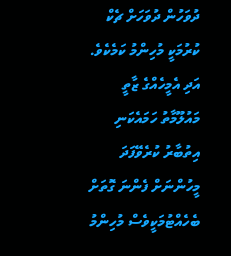ދުވަހުން ދުވަހަށް ޗެކް ކުރުމަކީ މުހިންމު ކަމެކެވެ. އަދި އެމީހެއްގެ ޒާތީ މައުލޫމާތު ހަމައެކަނި އިތުބާރު ކުރެވޭފަދަ މީހުންނަށް ފެންނަ ގޮތަށް ބެހެއްޓުމަކީވެސް މުހިންމު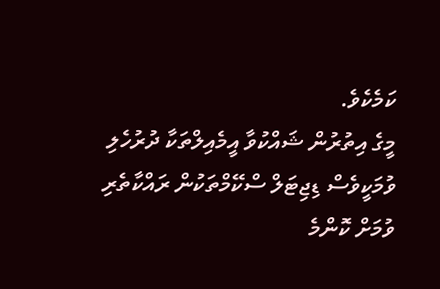ކަމެކެވެ.
މީގެ އިތުރުން ޝައްކުވާ އީމެއިލްތަކާ ދުރުހެލި ވުމަކީވެސް ޑިޖިޓަލް ސްކޭމްތަކުން ރައްކާތެރި ވުމަށް ކޮންމެ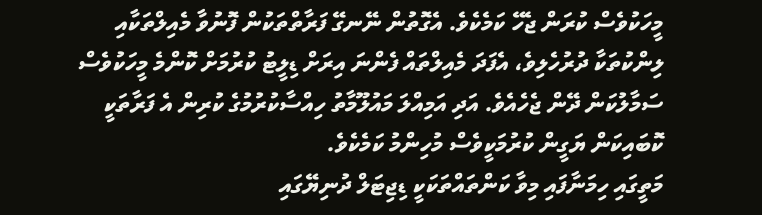މީހަކުވެސް ކުރަން ޖެހޭ ކަމެކެވެ. އެގޮތުން ނޭނގޭ ފަރާތްތަކުން ފޮނުވާ މެއިލްތަކާއި ލިންކުތަކާ ދުރުހެލިވެ، އެފަދަ މެއިލްތައް ފެންނަ އިރަށް ޑިލީޓު ކުރުމަށް ކޮންމެ މީހަކުވެސް ސަމާލުކަން ދޭން ޖެހެއެވެ. އަދި އަމިއްލަ މައުލޫމާތު ހިއްސާކުރުމުގެ ކުރިން އެ ފަރާތަކީ ކޮބައިކަން ޔަގީން ކުރުމަކީވެސް މުހިންމު ކަމެކެވެ.
މަތީގައި ހިމަނާފައި މިވާ ކަންތައްތަކަކީ ޑިޖިޓަލް ދުނިޔޭގައި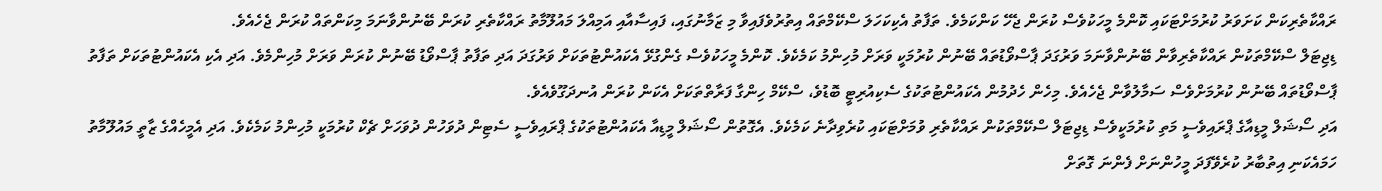ރައްކާތެރިކަން ކަށަވަރު ކުރުމަށްޓަކައި ކޮންމެ މީހަކުވެސް ކުރަން ޖެހޭ ކަންކަމެވެ. ތަފާތު އެކިކަހަލަ ސްކޭމްތައް އިތުރުވެފައިވާ މި ޒަމާނުގައި، ފައިސާއާއި އަމިއްލަ މައުލޫމާތު ރައްކާތެރި ކުރަން ބޭނުންވާނަމަ މިކަންތައް ކުރަން ޖެހެއެވެ.
ޑިޖިޓަލް ސްކޭމްތަކުން ރައްކާތެރިވާން ބޭނުންވާނަމަ ވަރުގަދަ ޕާސްވޯޑުތައް ބޭނުން ކުރުމަކީ ވަރަށް މުހިންމު ކަމެކެވެ. ކޮންމެ މީހަކުވެސް ގެންގުޅޭ އެކައުންޓުތަކަށް ވަރުގަދަ އަދި ތަފާތު ޕާސްވޯޑު ބޭނުން ކުރަން ވަރަށް މުހިންމެވެ. އަދި އެކި އެކައުންޓުތަކަށް ތަފާތު ޕާސްވޯޑުތައް ބޭނުން ކުރުމަށްވެސް ސަމާލުވާން ޖެހެއެވެ. މިހެން ހެދުމުން އެކައުންޓުތަކުގެ ސެކިއުރިޓީ ބޮޑުވެ، ސްކޭމް ހިންގާ ފަރާތްތަކަށް އެކަން ކުރަން އުނދަގޫވެއެވެ.
އަދި ސޯޝަލް މީޑިއާގެ ޕްރައިވެސީ މަތި ކުރުމަކީވެސް ޑިޖިޓަލް ސްކޭމްތަކުން ރައްކާތެރި ވުމަށްޓަކައި ކުރެވިދާނެ ކަމެކެވެ. އެގޮތުން ސޯޝަލް މީޑިއާ އެކައުންޓުތަކުގެ ޕްރައިވެސީ ސެޓިން ދުވަހުން ދުވަހަށް ޗެކް ކުރުމަކީ މުހިންމު ކަމެކެވެ. އަދި އެމީހެއްގެ ޒާތީ މައުލޫމާތު ހަމައެކަނި އިތުބާރު ކުރެވޭފަދަ މީހުންނަށް ފެންނަ ގޮތަށް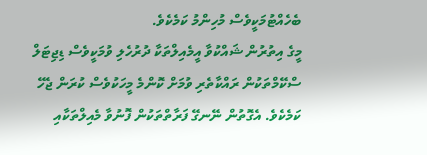ބެހެއްޓުމަކީވެސް މުހިންމު ކަމެކެވެ.
މީގެ އިތުރުން ޝައްކުވާ އީމެއިލްތަކާ ދުރުހެލި ވުމަކީވެސް ޑިޖިޓަލް ސްކޭމްތަކުން ރައްކާތެރި ވުމަށް ކޮންމެ މީހަކުވެސް ކުރަން ޖެހޭ ކަމެކެވެ. އެގޮތުން ނޭނގޭ ފަރާތްތަކުން ފޮނުވާ މެއިލްތަކާއި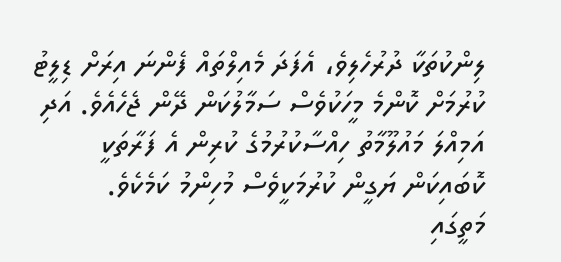ލިންކުތަކާ ދުރުހެލިވެ، އެފަދަ މެއިލްތައް ފެންނަ އިރަށް ޑިލީޓު ކުރުމަށް ކޮންމެ މީހަކުވެސް ސަމާލުކަން ދޭން ޖެހެއެވެ. އަދި އަމިއްލަ މައުލޫމާތު ހިއްސާކުރުމުގެ ކުރިން އެ ފަރާތަކީ ކޮބައިކަން ޔަގީން ކުރުމަކީވެސް މުހިންމު ކަމެކެވެ.
މަތީގައި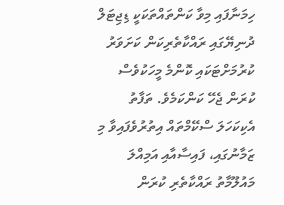ހިމަނާފައި މިވާ ކަންތައްތަކަކީ ޑިޖިޓަލް ދުނިޔޭގައި ރައްކާތެރިކަން ކަށަވަރު ކުރުމަށްޓަކައި ކޮންމެ މީހަކުވެސް ކުރަން ޖެހޭ ކަންކަމެވެ. ތަފާތު އެކިކަހަލަ ސްކޭމްތައް އިތުރުވެފައިވާ މި ޒަމާނުގައި، ފައިސާއާއި އަމިއްލަ މައުލޫމާތު ރައްކާތެރި ކުރަން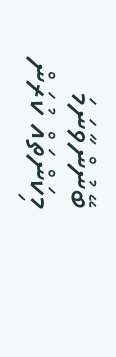ބޭނުންވާނަމަ މިކަންތައް ކުރަން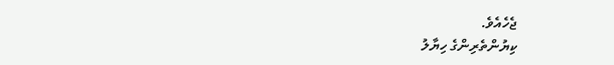ޖެހެއެވެ.
ކިޔުންތެރިންގެ ހިޔާލު